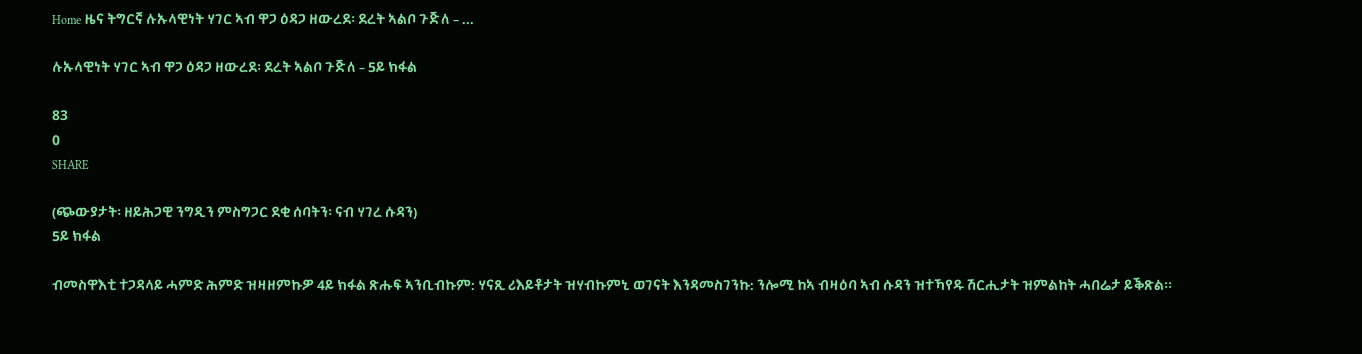Home ዜና ትግርኛ ሉኡላዊነት ሃገር ኣብ ዋጋ ዕዳጋ ዘውረደ፡ ደረት ኣልቦ ጉጅለ – ...

ሉኡላዊነት ሃገር ኣብ ዋጋ ዕዳጋ ዘውረደ፡ ደረት ኣልቦ ጉጅለ – 5ይ ክፋል

83
0
SHARE

(ጭውያታት፡ ዘይሕጋዊ ንግዲን ምስግጋር ደቂ ሰባትን፡ ናብ ሃገረ ሱዳን)
5ይ ክፋል

ብመስዋእቲ ተጋዳላይ ሓምድ ሕምድ ዝዛዘምኩዎ 4ይ ክፋል ጽሑፍ ኣንቢብኩም: ሃናጺ ሪእይቶታት ዝሃብኩምኒ ወገናት እንዳመስገንኩ: ንሎሚ ከኣ ብዛዕባ ኣብ ሱዳን ዝተኻየዱ ሽርሒታት ዝምልከት ሓበሬታ ይቕጽል፡፡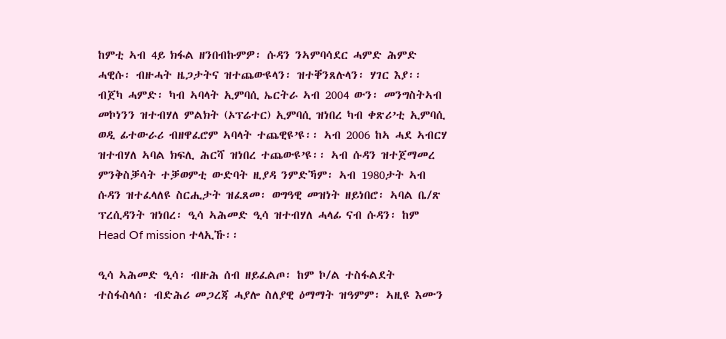ከምቲ ኣብ 4ይ ክፋል ዘንበብኩምዎ፡ ሱዳን ንኣምባሳደር ሓምድ ሕምድ ሓዊሱ፡ ብዙሓት ዜጋታትና ዝተጨውዩላን፡ ዝተቐንጸሉላን፡ ሃገር እያ፡፡ ብጀካ ሓምድ፡ ካብ ኣባላት ኢምባሲ ኤርትራ ኣብ 2004 ውን፡ መንግስትኣብ መኮነንን ዝተብሃለ ምልክት (ኦፕሬተር) ኢምባሲ ዝነበረ ካብ ቀጽሪ’ቲ ኢምባሲ ወዲ ፊተውራሪ ብዘዋፈሮም ኣባላት ተጨዊዩ’ዩ፡፡ ኣብ 2006 ከኣ ሓደ ኣብርሃ ዝተብሃለ ኣባል ክፍሊ ሕርሻ ዝነበረ ተጨውዩ’ዩ፡፡ ኣብ ሱዳን ዝተጀማመረ ምንቅስቓሳት ተቓወምቲ ውድባት ዚያዳ ንምድኻም፡ ኣብ 1980ታት ኣብ ሱዳን ዝተፈላለዩ ስርሒታት ዝፈጸመ፡ ወግዓዊ መዝነት ዘይነበሮ፡ ኣባል ቤ/ጽ ፕረሲዳንት ዝነበረ፡ ዒሳ ኣሕመድ ዒሳ ዝተብሃለ ሓላፊ ናብ ሱዳን፡ ከም Head Of mission ተላኢኹ፡፡

ዒሳ ኣሕመድ ዒሳ፡ ብዙሕ ሰብ ዘይፈልጦ፡ ከም ኮ/ል ተስፋልደት ተስፋስላሰ፡ ብድሕሪ መጋረጃ ሓያሎ ስለያዊ ዕማማት ዝዓምም፡ ኣዚዩ እሙን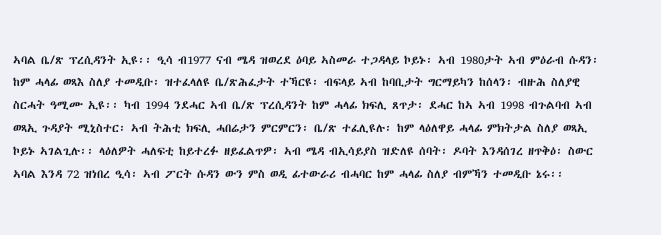ኣባል ቤ/ጽ ፕረሲዳንት ኢዩ፡፡ ዒሳ ብ1977 ናብ ሜዳ ዝወረደ ዕባይ ኣስመራ ተጋዳላይ ኮይኑ፡ ኣብ 1980ታት ኣብ ምዕራብ ሱዳን፡ ከም ሓላፊ ወጻእ ስለያ ተመዲቡ፡ ዝተፈላለዩ ቤ/ጽሕፈታት ተኻርዩ፡ ብፍላይ ኣብ ከባቢታት ግርማይካን ከሰላን፡ ብዙሕ ስለያዊ ስርሓት ዓሚሙ ኢዩ፡፡ ካብ 1994 ንደሓር ኣብ ቤ/ጽ ፕረሲዳንት ከም ሓላፊ ክፍሊ ጸጥታ፡ ደሓር ከኣ ኣብ 1998 ብጉልባብ ኣብ ወጻኢ ጉዳያት ሚኒስተር፡ ኣብ ትሕቲ ክፍሊ ሓበሬታን ምርምርን፡ ቤ/ጽ ተፈሊዩሉ፡ ከም ላዕለዋይ ሓላፊ ምክትታል ስለያ ወጻኢ ኮይኑ ኣገልጊሉ፡፡ ላዕለዎት ሓለፍቲ ከይተረፉ ዘይፈልጥዎ፡ ኣብ ሜዳ ብኢሳይያስ ዝድለዩ ሰባት፡ ዶባት እንዳሰገረ ዘጥቅዕ፡ ስውር ኣባል እንዳ 72 ዝነበረ ዒሳ፡ ኣብ ፖርት ሱዳን ውን ምስ ወዲ ፊተውራሪ ብሓባር ከም ሓላፊ ስለያ ብምኻን ተመዲቡ ኔሩ፡፡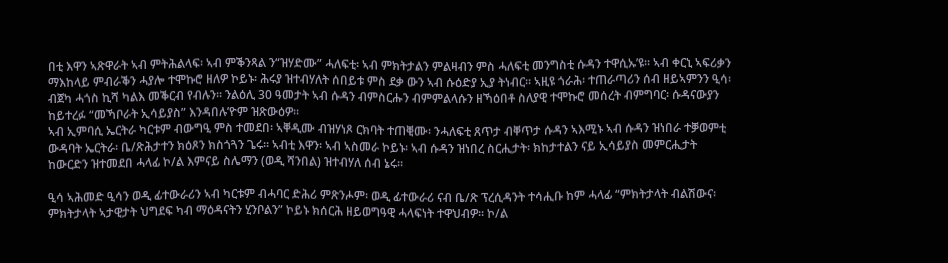በቲ እዋን ኣጽዋራት ኣብ ምትሕልላፍ፡ ኣብ ምቕንጻል ን“ዝሃድሙ” ሓለፍቲ፡ ኣብ ምክትታልን ምልዛብን ምስ ሓለፍቲ መንግስቲ ሱዳን ተዋሲኡ’ዩ፡፡ ኣብ ቀርኒ ኣፍሪቃን ማእከላይ ምብራቕን ሓያሎ ተሞኩሮ ዘለዎ ኮይኑ፡ ሕሩያ ዝተብሃለት ሰበይቱ ምስ ደቃ ውን ኣብ ሱዕድያ ኢያ ትነብር፡፡ ኣዚዩ ጎራሕ፡ ተጠራጣሪን ሰብ ዘይኣምንን ዒሳ፡ ብጀካ ሓጎስ ኪሻ ካልእ መቕርብ የብሉን፡፡ ንልዕሊ 30 ዓመታት ኣብ ሱዳን ብምስርሑን ብምምልላሱን ዘኻዕበቶ ስለያዊ ተሞኩሮ መሰረት ብምግባር፡ ሱዳናውያን ከይተረፉ “መኻቦራት ኢሳይያስ” እንዳበሉ’ዮም ዝጽውዕዎ፡፡
ኣብ ኢምባሲ ኤርትራ ካርቱም ብውግዒ ምስ ተመደበ፡ ኣቐዲሙ ብዝሃነጾ ርክባት ተጠቒሙ፡ ንሓለፍቲ ጸጥታ ብቐጥታ ሱዳን ኣእሚኑ ኣብ ሱዳን ዝነበራ ተቓወምቲ ውዳባት ኤርትራ፡ ቤ/ጽሕታተን ክዕጾን ክስጎጓን ጌሩ፡፡ ኣብቲ እዋን፡ ኣብ ኣስመራ ኮይኑ፡ ኣብ ሱዳን ዝነበረ ስርሒታት፡ ክከታተልን ናይ ኢሳይያስ መምርሒታት ከውርድን ዝተመደበ ሓላፊ ኮ/ል እምናይ ስሌማን (ወዲ ሻንበል) ዝተብሃለ ሰብ ኔሩ፡፡

ዒሳ ኣሕመድ ዒሳን ወዲ ፊተውራሪን ኣብ ካርቱም ብሓባር ድሕሪ ምጽንሖም፡ ወዲ ፊተውራሪ ናብ ቤ/ጽ ፕረሲዳንት ተሳሒቡ ከም ሓላፊ “ምክትታላት ብልሽውና፡ ምክትታላት ኣታዊታት ህግደፍ ካብ ማዕዳናትን ሂንቦልን” ኮይኑ ክሰርሕ ዘይወግዓዊ ሓላፍነት ተዋህብዎ፡፡ ኮ/ል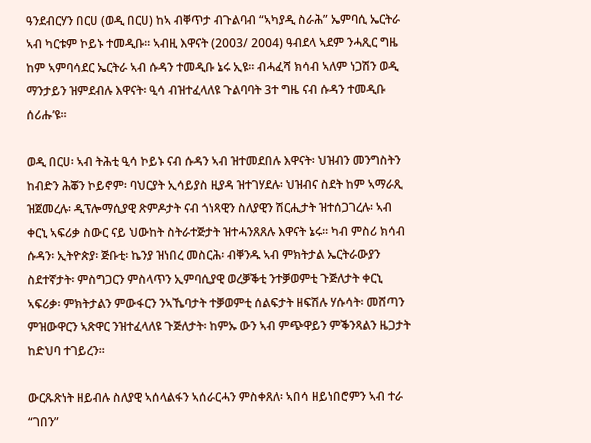ዓንደብርሃን በርሀ (ወዲ በርሀ) ከኣ ብቐጥታ ብጉልባብ “ኣካያዲ ስራሕ” ኤምባሲ ኤርትራ ኣብ ካርቱም ኮይኑ ተመዲቡ፡፡ ኣብዚ እዋናት (2003/ 2004) ዓብደላ ኣደም ንሓጺር ግዜ ከም ኣምባሳደር ኤርትራ ኣብ ሱዳን ተመዲቡ ኔሩ ኢዩ፡፡ ብሓፈሻ ክሳብ ኣለም ነጋሽን ወዲ ማንታይን ዝምደብሉ እዋናት፡ ዒሳ ብዝተፈላለዩ ጉልባባት 3ተ ግዜ ናብ ሱዳን ተመዲቡ ሰሪሑ’ዩ፡፡

ወዲ በርሀ፡ ኣብ ትሕቲ ዒሳ ኮይኑ ናብ ሱዳን ኣብ ዝተመደበሉ እዋናት፡ ህዝብን መንግስትን ከብድን ሕቖን ኮይኖም፡ ባህርያት ኢሳይያስ ዚያዳ ዝተገሃደሉ፡ ህዝብና ስደት ከም ኣማራጺ ዝጀመረሉ፡ ዲፕሎማሲያዊ ጽምዶታት ናብ ጎነጻዊን ስለያዊን ሽርሒታት ዝተሰጋገረሉ፡ ኣብ ቀርኒ ኣፍሪቃ ስውር ናይ ህውከት ስትራተጅታት ዝተሓንጸጸሉ እዋናት ኔሩ፡፡ ካብ ምስሪ ክሳብ ሱዳን፡ ኢትዮጵያ፡ ጅቡቲ፡ ኬንያ ዝነበረ መስርሕ፡ ብቐንዱ ኣብ ምክትታል ኤርትራውያን ስደተኛታት፡ ምስግጋርን ምስላጥን ኢምባሲያዊ ወረቓቕቲ ንተቓወምቲ ጉጅለታት ቀርኒ ኣፍሪቃ፡ ምክትታልን ምውፋርን ንኣኼባታት ተቓወምቲ ሰልፍታት ዘፍሽሉ ሃሱሳት፡ መሸጣን ምዝውዋርን ኣጽዋር ንዝተፈላለዩ ጉጅለታት፡ ከምኡ ውን ኣብ ምጭዋይን ምቕንጻልን ዜጋታት ከድህባ ተገይረን፡፡

ውርጹጽነት ዘይብሉ ስለያዊ ኣሰላልፋን ኣሰራርሓን ምስቀጸለ፡ ኣበሳ ዘይነበሮምን ኣብ ተራ “ገበን”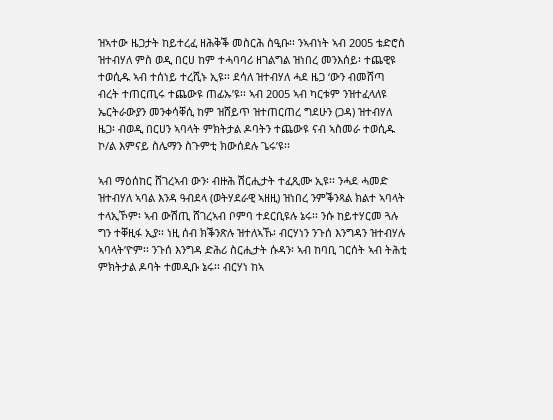ዝኣተው ዜጋታት ከይተረፈ ዘሕቅቕ መስርሕ ስዒቡ፡፡ ንኣብነት ኣብ 2005 ቴድሮስ ዝተብሃለ ምስ ወዲ በርሀ ከም ተሓባባሪ ዘገልግል ዝነበረ መንእሰይ፡ ተጨዊዩ ተወሲዱ ኣብ ተሰነይ ተረሺኑ ኢዩ፡፡ ደሳለ ዝተብሃለ ሓደ ዜጋ ‘ውን ብመሸጣ ብረት ተጠርጢሩ ተጨውዩ ጠፊኡ’ዩ፡፡ ኣብ 2005 ኣብ ካርቱም ንዝተፈላለዩ ኤርትራውያን መንቀሳቐሲ ከም ዝሸይጥ ዝተጠርጠረ ግደሁን (ጋዳ) ዝተብሃለ ዜጋ፡ ብወዲ በርሀን ኣባላት ምክትታል ዶባትን ተጨውዩ ናብ ኣስመራ ተወሲዱ ኮ/ል እምናይ ስሌማን ስጉምቲ ክውሰደሉ ጌሩ’ዩ፡፡

ኣብ ማዕሰከር ሸገረኣብ ውን፡ ብዙሕ ሽርሒታት ተፈጺሙ ኢዩ፡፡ ንሓደ ሓመድ ዝተብሃለ ኣባል እንዳ ዓብደላ (ወትሃደራዊ ኣዘዚ) ዝነበረ ንምቕንጻል ክልተ ኣባላት ተላኢኾም፡ ኣብ ውሽጢ ሸገረኣብ ቦምባ ተደርቢዩሉ ኔሩ፡፡ ንሱ ከይተሃርመ ጓሉ ግን ተቐዚፋ ኢያ፡፡ ነዚ ሰብ ክቕንጽሉ ዝተለኣኹ፡ ብርሃነን ንጉሰ እንግዳን ዝተብሃሉ ኣባላት’ዮም፡፡ ንጉሰ እንግዳ ድሕሪ ስርሒታት ሱዳን፡ ኣብ ከባቢ ገርሰት ኣብ ትሕቲ ምክትታል ዶባት ተመዲቡ ኔሩ፡፡ ብርሃነ ከኣ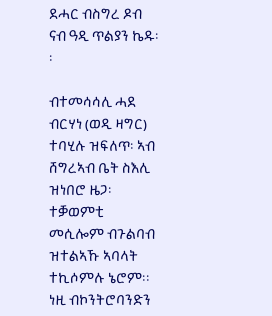ደሓር ብስግረ ዶብ ናብ ዓዲ ጥልያን ኬዱ፡፡

ብተመሳሳሊ ሓደ ብርሃነ (ወዲ ዛግር) ተባሂሉ ዝፍለጥ፡ ኣብ ሸግረኣብ ቤት ስእሊ ዝነበሮ ዜጋ፡ ተቓወምቲ መሲሎም ብጉልባብ ዝተልኣኹ ኣባላት ተኪሶምሉ ኔሮም፡፡ ነዚ ብኮንትሮባንድን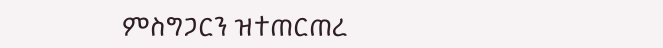ምስግጋርን ዝተጠርጠረ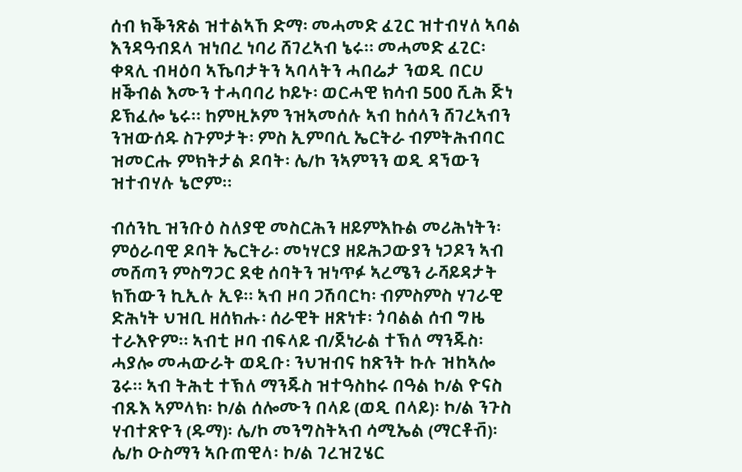ሰብ ክቕንጽል ዝተልኣኸ ድማ፡ መሓመድ ፈጊር ዝተብሃለ ኣባል እንዳዓብደላ ዝነበረ ነባሪ ሸገረኣብ ኔሩ፡፡ መሓመድ ፈጊር፡ ቀጻሊ ብዛዕባ ኣኼባታትን ኣባላትን ሓበሬታ ንወዲ በርሀ ዘቕብል እሙን ተሓባባሪ ኮይኑ፡ ወርሓዊ ክሳብ 500 ሺሕ ጅነ ይኽፈሎ ኔሩ፡፡ ከምዚኦም ንዝኣመሰሉ ኣብ ከሰላን ሸገረኣብን ንዝውሰዱ ስጉምታት፡ ምስ ኢምባሲ ኤርትራ ብምትሕብባር ዝመርሑ ምክትታል ዶባት፡ ሌ/ኮ ንኣምንን ወዲ ዳኘውን ዝተብሃሉ ኔሮም፡፡

ብሰንኪ ዝንቡዕ ስለያዊ መስርሕን ዘይምእኩል መሪሕነትን፡ ምዕራባዊ ዶባት ኤርትራ፡ መነሃርያ ዘይሕጋውያን ነጋዶን ኣብ መሸጣን ምስግጋር ደቂ ሰባትን ዝነጥፉ ኣረሜን ራሻይዳታት ክኸውን ኪኢሉ ኢዩ፡፡ ኣብ ዞባ ጋሽባርካ፡ ብምስምስ ሃገራዊ ድሕነት ህዝቢ ዘሰክሑ፡ ሰራዊት ዘጽነቱ፡ ጎባልል ሰብ ግዜ ተራእዮም፡፡ ኣብቲ ዞባ ብፍላይ ብ/ጀነራል ተኽለ ማንጁስ፡ ሓያሎ መሓውራት ወዲቡ፡ ንህዝብና ከጽንት ኩሉ ዝከኣሎ ጌሩ፡፡ ኣብ ትሕቲ ተኽለ ማንጁስ ዝተዓስከሩ በዓል ኮ/ል ዮናስ ብጹእ ኣምላክ፡ ኮ/ል ሰሎሙን በላይ (ወዲ በላይ)፡ ኮ/ል ንጉስ ሃብተጽዮን (ዱማ)፡ ሌ/ኮ መንግስትኣብ ሳሚኤል (ማርቶቭ)፡ ሌ/ኮ ዑስማን ኣቡጠዊላ፡ ኮ/ል ገረዝጊሄር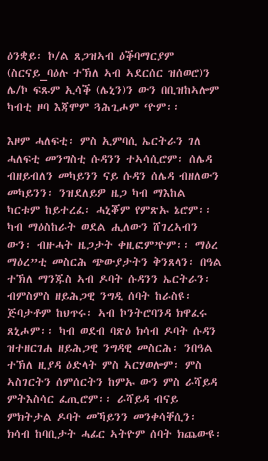ዕንቋይ፡ ኮ/ል ጸጋዝኣብ ዕቕባማርያም (ስርናይ_ባዕሉ ተኽለ ኣብ ኣደርሰር ዝሰወሮ)ን ሌ/ኮ ፍጹም ኢሳቕ (ሌኒን)ን ውን በቢዝከኣሎም ካብቲ ዞባ እጃሞም ጓሕጊሖም ‘ዮም፡፡

እዞም ሓለፍቲ፡ ምስ ኢምባሲ ኤርትራን ገለ ሓለፍቲ መንግስቲ ሱዳንን ተኣሳሲሮም፡ ሰሌዳ ብዘይብለን መካይንን ናይ ሱዳን ሰሌዳ ብዘለውን መካይንን፡ ንዝደለይዎ ዜጋ ካብ ማእከል ካርቱም ከይተረፈ፡ ሓኒቖም የምጽኡ ኔሮም፡፡ ካብ ማዕስከራት ወደል ሒለውን ሸገረኣብን ውን፡ ብዙሓት ዜጋታት ቀዚፎም’ዮም፡፡ ማዕረ ማዕረ”ቲ መስርሕ ጭውያታትን ቅንጸላን፡ በዓል ተኽለ ማንጁስ ኣብ ዶባት ሱዳንን ኤርትራን፡ ብምስምስ ዘይሕጋዊ ንግዲ ሰባት ከራስዩ፡ ጅባታቶም ከህጥሩ፡ ኣብ ኮንትሮባንዳ ክዋፈሩ ጸኒሖም፡፡ ካብ ወደብ ባጽዕ ክሳብ ዶባት ሱዳን ዝተዘርገሐ ዘይሕጋዊ ንግዳዊ መስርሕ፡ ንበዓል ተኽለ ዚያዳ ዕድላት ምስ ኣርሃወሎም፡ ምስ ኣስገርትን ሰምሰርትን ከምኡ ውን ምስ ራሻይዳ ምትእስሳር ፈጢሮም፡፡ ራሻይዳ ብናይ ምክትታል ዶባት መኻይንን መንቀሳቐሲን፡ ክሳብ ከባቢታት ሓፊር ኣትዮም ሰባት ክጨውዩ፡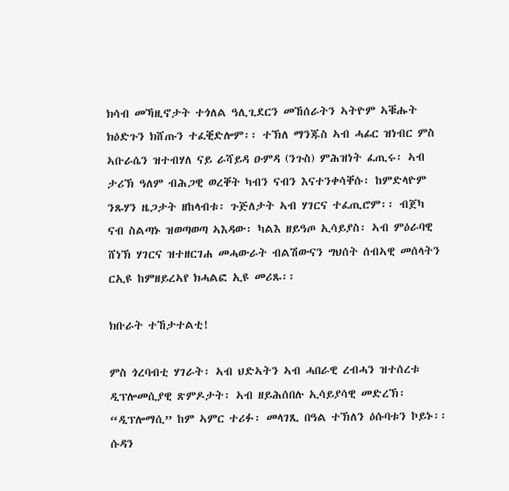ክሳብ መኻዚኖታት ተጎለል ዓሊጊደርን መኸሰራትን ኣትዮም ኣቑሑት ክዕድጉን ክሸጡን ተፈቒድሎም፡፡ ተኽለ ማንጁስ ኣብ ሓፊር ዝነብር ምስ ኣቡራሴን ዝተብሃለ ናይ ራሻይዳ ዑምዳ (ንጉስ) ምሕዝነት ፈጢሩ፡ ኣብ ታሪኽ ዓለም ብሕጋዊ ወረቐት ካብን ናብን እናተንቀሳቐሱ፡ ከምድላዮም ንጹሃን ዜጋታት ዘከላብቱ፡ ጉጅለታት ኣብ ሃገርና ተፈጢሮም፡፡ ብጀካ ናብ ስልጣኑ ዝወጣወጣ ኣእዳው፡ ካልእ ዘይዓጦ ኢሳይያስ፡ ኣብ ምዕራባዊ ሸነኽ ሃገርና ዝተዘርገሐ መሓውራት ብልሽውናን ግህሰት ሰብኣዊ መሰላትን ርኢዩ ከምዘይረኣየ ክሓልፎ ኢዩ መሪጹ፡፡

ክቡራት ተኸታተልቲ!

ምስ ጎረባብቲ ሃገራት፡ ኣብ ህድኣትን ኣብ ሓበራዊ ረብሓን ዝተሰረቱ ዲፕሎመሲያዊ ጽምዶታት፡ ኣብ ዘይሕሰበሉ ኢሳይያሳዊ መድረኽ፡ “ዲፕሎማሲ” ከም ኣምር ተሪፉ፡ መላገጺ በዓል ተኽለን ዕሱባቱን ኮይኑ፡፡ ሱዳን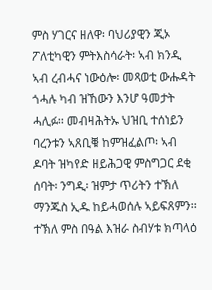ምስ ሃገርና ዘለዋ፡ ባህሪያዊን ጂኦ ፖለቲካዊን ምትእስሳራት፡ ኣብ ክንዲ ኣብ ረብሓና ነውዕሎ፡ መጻወቲ ውሑዳት ጎሓሉ ካብ ዝኸውን እንሆ ዓመታት ሓሊፉ፡፡ መብዛሕትኡ ህዝቢ ተሰነይን ባረንቱን ኣጸቢቑ ከምዝፈልጦ፡ ኣብ ዶባት ዝካየድ ዘይሕጋዊ ምስግጋር ደቂ ሰባት፡ ንግዲ፡ ዝምታ ጥሪትን ተኽለ ማንጁስ ኢዱ ከይሓወሰሉ ኣይፍጸምን፡፡ ተኽለ ምስ በዓል እዝራ ስብሃቱ ክጣላዕ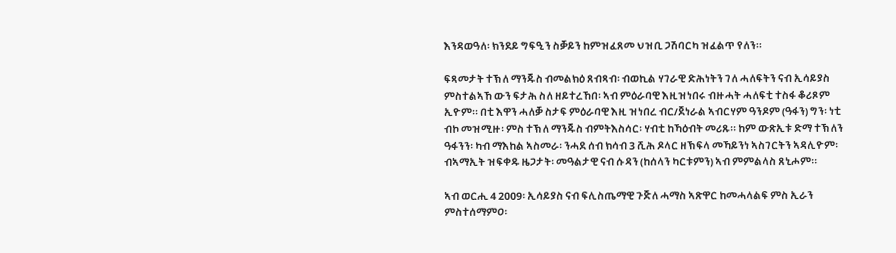እንዳወዓለ፡ ክንደይ ግፍዒን ስቓይን ከምዝፈጸመ ህዝቢ ጋሽባርካ ዝፈልጥ የለን፡፡

ፍጻመታት ተኽለ ማንጁስ ብመልክዕ ጸብጻብ፡ ብወኪል ሃገራዊ ድሕነትን ገለ ሓለፍትን ናብ ኢሳይያስ ምስተልኣኸ ውን ፍታሕ ስለ ዘይተረኸበ፡ ኣብ ምዕራባዊ እዚዝነበሩ ብዙሓት ሓለፍቲ ተስፋ ቆሪጾም ኢዮም፡፡ በቲ እዋን ሓለቓ ስታፍ ምዕራባዊ እዚ ዝነበረ ብር/ጀነራል ኣብርሃም ዓንዶም (ዓፋን) ግን፡ ነቲ ብኮ መዝሚዙ፡ ምስ ተኽለ ማንጁስ ብምትእስሳር፡ ሃብቲ ከኻዕብት መሪጹ፡፡ ከም ውጽኢቱ ድማ ተኽለን ዓፋንን፡ ካብ ማእከል ኣስመራ፡ ንሓደ ሰብ ክሳብ 3 ሺሕ ዶላር ዘኽፍላ መኻይንነ ኣስገርትን ኣዳሊዮም፡ ብኣማኢት ዝፍቀዱ ዜጋታት፡ መዓልታዊ ናብ ሱዳን (ከሰላን ካርቱምን) ኣብ ምምልላስ ጸኒሖም፡፡

ኣብ ወርሒ 4 2009፡ ኢሳይያስ ናብ ፍሊስጤማዊ ጉጅለ ሓማስ ኣጽዋር ከመሓላልፍ ምስ ኢራን ምስተሰማምዐ፡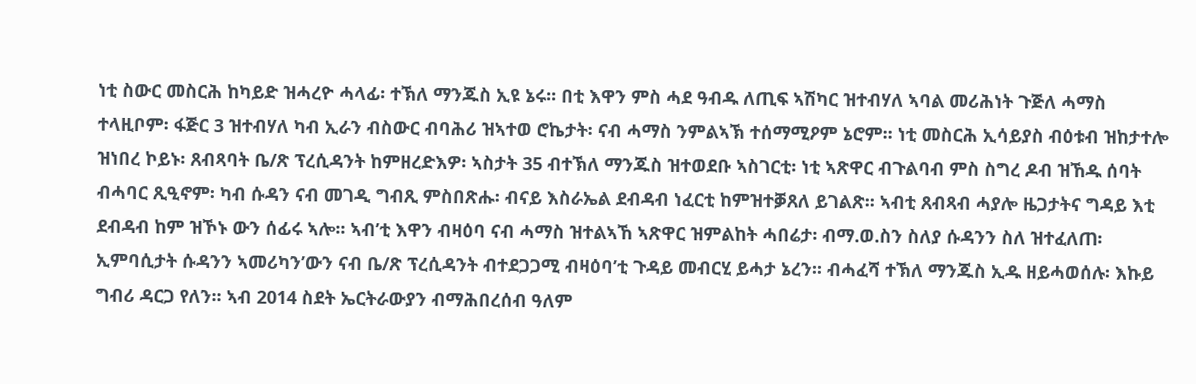ነቲ ስውር መስርሕ ከካይድ ዝሓረዮ ሓላፊ፡ ተኽለ ማንጁስ ኢዩ ኔሩ፡፡ በቲ እዋን ምስ ሓደ ዓብዱ ለጢፍ ኣሽካር ዝተብሃለ ኣባል መሪሕነት ጉጅለ ሓማስ ተላዚቦም፡ ፋጅር 3 ዝተብሃለ ካብ ኢራን ብስውር ብባሕሪ ዝኣተወ ሮኬታት፡ ናብ ሓማስ ንምልኣኽ ተሰማሚዖም ኔሮም፡፡ ነቲ መስርሕ ኢሳይያስ ብዕቱብ ዝከታተሎ ዝነበረ ኮይኑ፡ ጸብጻባት ቤ/ጽ ፕረሲዳንት ከምዘረድእዎ፡ ኣስታት 35 ብተኽለ ማንጁስ ዝተወደቡ ኣስገርቲ፡ ነቲ ኣጽዋር ብጉልባብ ምስ ስግረ ዶብ ዝኸዱ ሰባት ብሓባር ጺዒኖም፡ ካብ ሱዳን ናብ መገዲ ግብጺ ምስበጽሑ፡ ብናይ እስራኤል ደብዳብ ነፈርቲ ከምዝተቓጸለ ይገልጽ፡፡ ኣብቲ ጸብጻብ ሓያሎ ዜጋታትና ግዳይ እቲ ደብዳብ ከም ዝኾኑ ውን ሰፊሩ ኣሎ፡፡ ኣብ’ቲ እዋን ብዛዕባ ናብ ሓማስ ዝተልኣኸ ኣጽዋር ዝምልከት ሓበሬታ፡ ብማ.ወ.ስን ስለያ ሱዳንን ስለ ዝተፈለጠ፡ ኢምባሲታት ሱዳንን ኣመሪካን’ውን ናብ ቤ/ጽ ፕረሲዳንት ብተደጋጋሚ ብዛዕባ’ቲ ጉዳይ መብርሂ ይሓታ ኔረን፡፡ ብሓፈሻ ተኽለ ማንጁስ ኢዱ ዘይሓወሰሉ፡ እኩይ ግብሪ ዳርጋ የለን፡፡ ኣብ 2014 ስደት ኤርትራውያን ብማሕበረሰብ ዓለም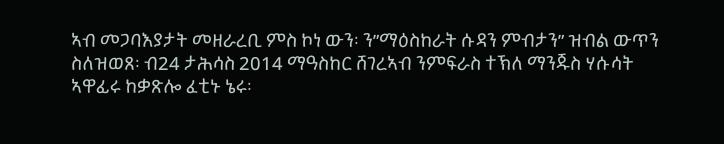ኣብ መጋባእያታት መዘራረቢ ምስ ኮነ ውን፡ ን”ማዕስከራት ሱዳን ምብታን” ዝብል ውጥን ስለዝወጸ፡ ብ24 ታሕሳስ 2014 ማዓስከር ሸገረኣብ ንምፍራስ ተኽለ ማንጁስ ሃሱሳት ኣዋፊሩ ከቃጽሎ ፈቲኑ ኔሩ፡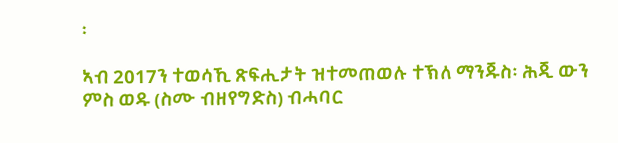፡

ኣብ 2017ን ተወሳኺ ጽፍሒታት ዝተመጠወሉ ተኽለ ማንጁስ፡ ሕጂ ውን ምስ ወዱ (ስሙ ብዘየግድስ) ብሓባር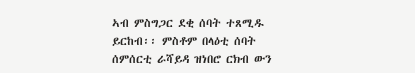ኣብ ምስግጋር ደቂ ሰባት ተጸሚዱ ይርከብ፡፡ ምስቶም በላዕቲ ሰባት ሰምሰርቲ ራሻይዳ ዝነበሮ ርክብ ውን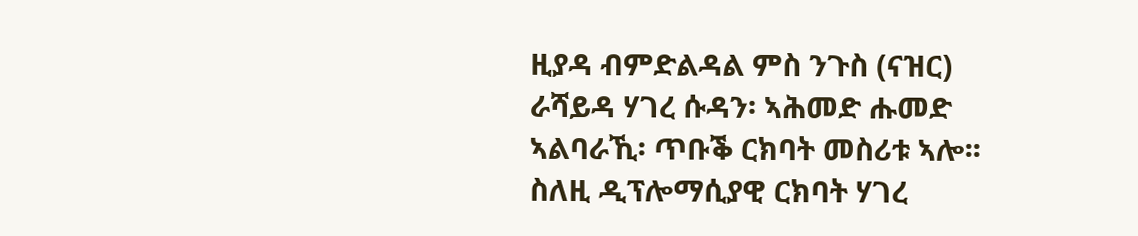ዚያዳ ብምድልዳል ምስ ንጉስ (ናዝር) ራሻይዳ ሃገረ ሱዳን፡ ኣሕመድ ሑመድ ኣልባራኺ፡ ጥቡቕ ርክባት መስሪቱ ኣሎ፡፡ ስለዚ ዲፕሎማሲያዊ ርክባት ሃገረ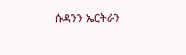ሱዳንን ኤርትራን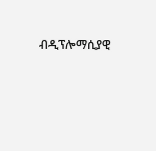ብዲፕሎማሲያዊ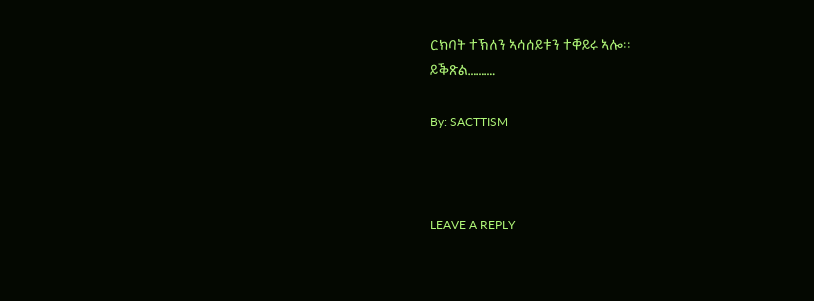ርክባት ተኽለን ኣሳሰይቱን ተቐይሩ ኣሎ፡፡
ይቕጽል……….

By: SACTTISM



LEAVE A REPLY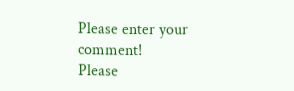Please enter your comment!
Please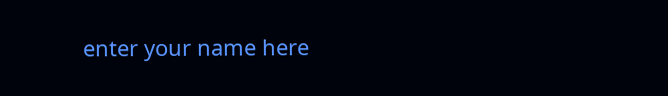enter your name here